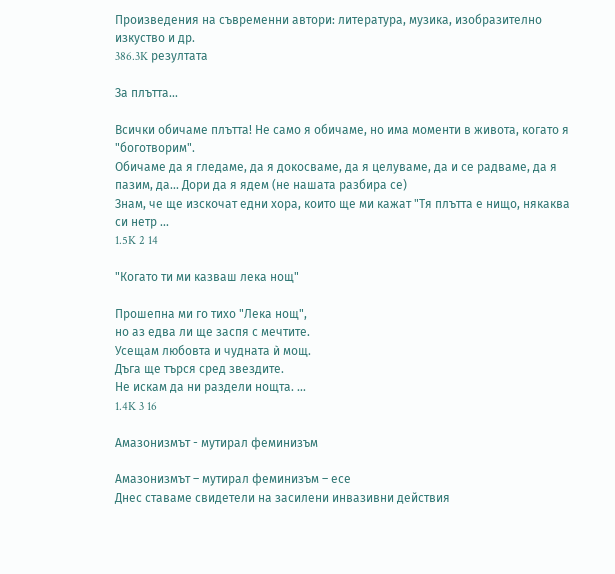Произведения на съвременни автори: литература, музика, изобразително изкуство и др.
386.3K резултата

За плътта...

Всички обичаме плътта! Не само я обичаме, но има моменти в живота, когато я "боготворим".
Обичаме да я гледаме, да я докосваме, да я целуваме, да и се радваме, да я пазим, да... Дори да я ядем (не нашата разбира се)
Знам, че ще изскочат едни хора, които ще ми кажат "Тя плътта е нищо, някаква си нетр ...
1.5K 2 14

"Когато ти ми казваш лека нощ"

Прошепна ми го тихо "Лека нощ",
но аз едва ли ще заспя с мечтите.
Усещам любовта и чудната ѝ мощ.
Дъга ще търся сред звездите.
Не искам да ни раздели нощта. ...
1.4K 3 16

Амазонизмът - мутирал феминизъм

Амазонизмът – мутирал феминизъм – есе
Днес ставаме свидетели на засилени инвазивни действия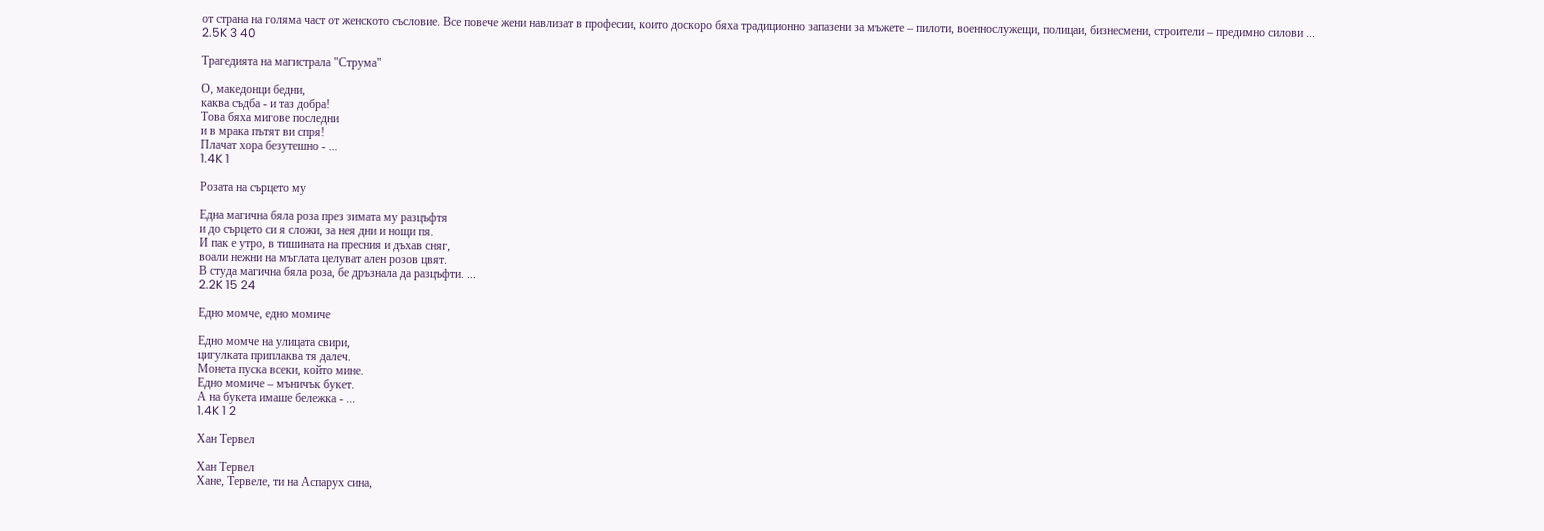от страна на голяма част от женското съсловие. Все повече жени навлизат в професии, които доскоро бяха традиционно запазени за мъжете – пилоти, военнослужещи, полицаи, бизнесмени, строители – предимно силови ...
2.5K 3 40

Трагедията на магистрала "Струма"

О, македонци бедни,
каква съдба - и таз добра!
Това бяха мигове последни
и в мрака пътят ви спря!
Плачат хора безутешно - ...
1.4K 1

Розата на сърцето му

Една магична бяла роза през зимата му разцъфтя
и до сърцето си я сложи, за нея дни и нощи пя.
И пак е утро, в тишината на пресния и дъхав сняг,
воали нежни на мъглата целуват ален розов цвят.
В студа магична бяла роза, бе дръзнала да разцъфти. ...
2.2K 15 24

Едно момче, едно момиче

Едно момче на улицата свири,
цигулката приплаква тя далеч.
Монета пуска всеки, който мине.
Едно момиче – мъничък букет.
А на букета имаше бележка - ...
1.4K 1 2

Хан Тервел

Хан Тервел
Хане, Тервеле, ти на Аспарух сина,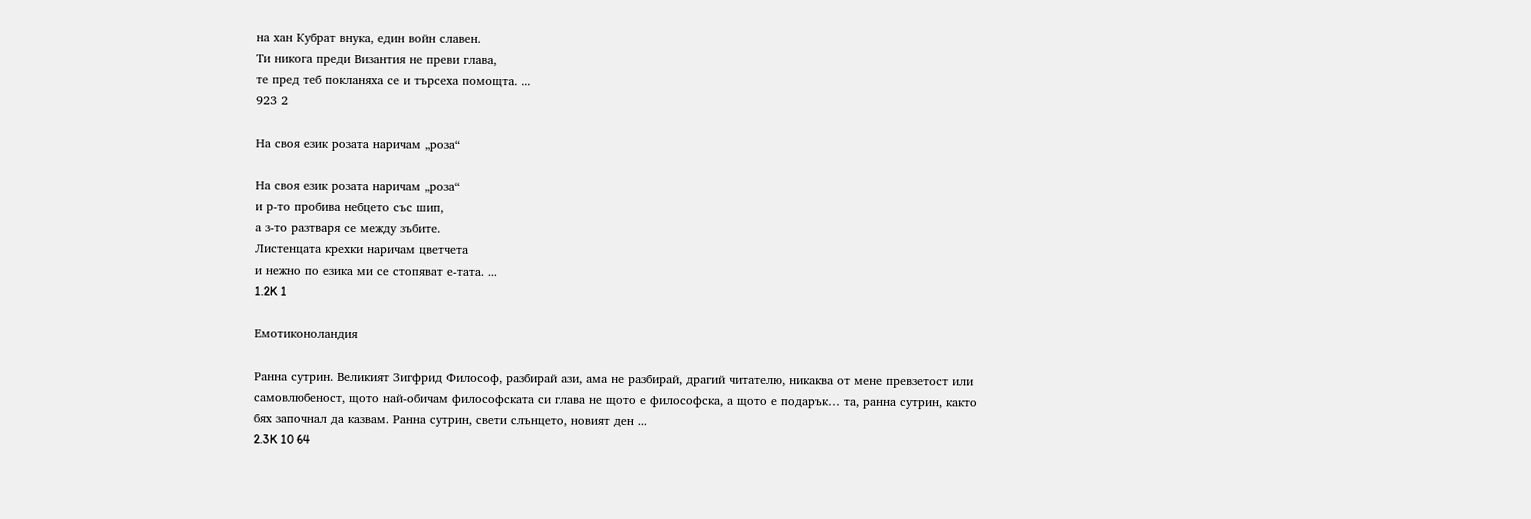на хан Кубрат внука, един войн славен.
Ти никога преди Византия не преви глава,
те пред теб покланяха се и търсеха помощта. ...
923 2

На своя език розата наричам „роза“

На своя език розата наричам „роза“
и р-то пробива небцето със шип,
а з-то разтваря се между зъбите.
Листенцата крехки наричам цветчета
и нежно по езика ми се стопяват е-тата. ...
1.2K 1

Емотиконоландия

Ранна сутрин. Великият Зигфрид Философ, разбирай ази, ама не разбирай, драгий читателю, никаква от мене превзетост или самовлюбеност, щото най-обичам философската си глава не щото е философска, а щото е подарък… та, ранна сутрин, както бях започнал да казвам. Ранна сутрин, свети слънцето, новият ден ...
2.3K 10 64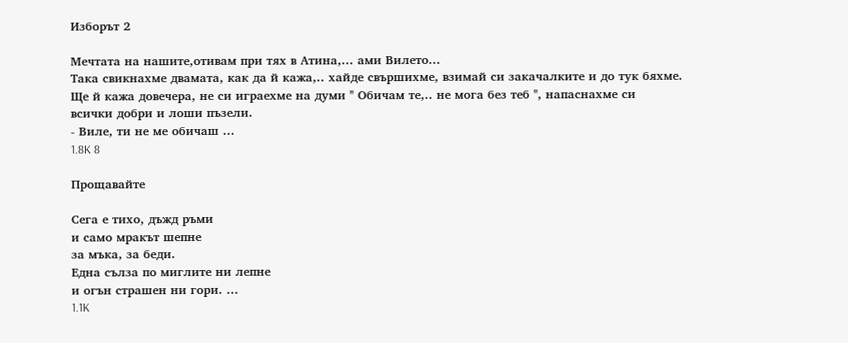Изборът 2

Мечтата на нашите,отивам при тях в Атина,... ами Вилето...
Така свикнахме двамата, как да й кажа,.. хайде свършихме, взимай си закачалките и до тук бяхме.
Ще й кажа довечера, не си играехме на думи '' Обичам те,.. не мога без теб '', напаснахме си
всички добри и лоши пъзели.
- Виле, ти не ме обичаш ...
1.8K 8

Прощавайте

Сега е тихо, дъжд ръми
и само мракът шепне
за мъка, за беди.
Една сълза по миглите ни лепне
и огън страшен ни гори. ...
1.1K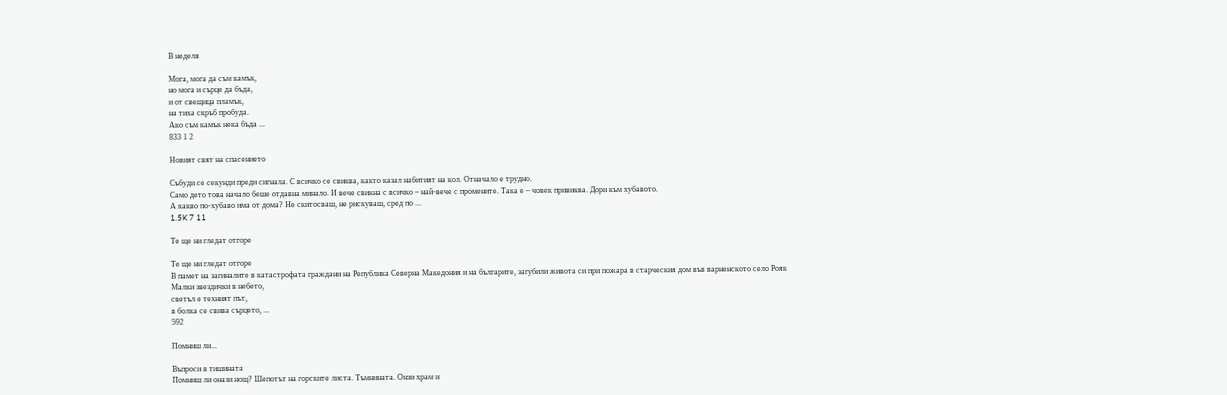В неделя

Мога, мога да съм камък,
но мога и сърце да бъда,
и от свещица пламък,
на тиха скръб пробуда.
Ако съм камък нека бъда ...
833 1 2

Новият свят на спасението

Събуди се секунди преди сигнала. С всичко се свиква, както казал набитият на кол. Отначало е трудно.
Само дето това начало беше отдавна минало. И вече свикна с всичко – най-вече с промените. Така е – човек привиква. Дори към хубавото.
А какво по-хубаво има от дома? Не скитосваш, не рискуваш, сред по ...
1.5K 7 11

Те ще ни гледат отгоре

Те ще ни гледат отгоре
В памет на загиналите в катастрофата граждани на Република Северна Македония и на българите, загубили живота си при пожара в старческия дом във варненското село Рояк
Малки звездички в небето,
светъл е техният път,
в болка се свива сърцето, ...
592

Помниш ли...

Въпроси в тишината
Помниш ли онази нощ? Шепотът на горските листа. Тъмнината. Онзи храм и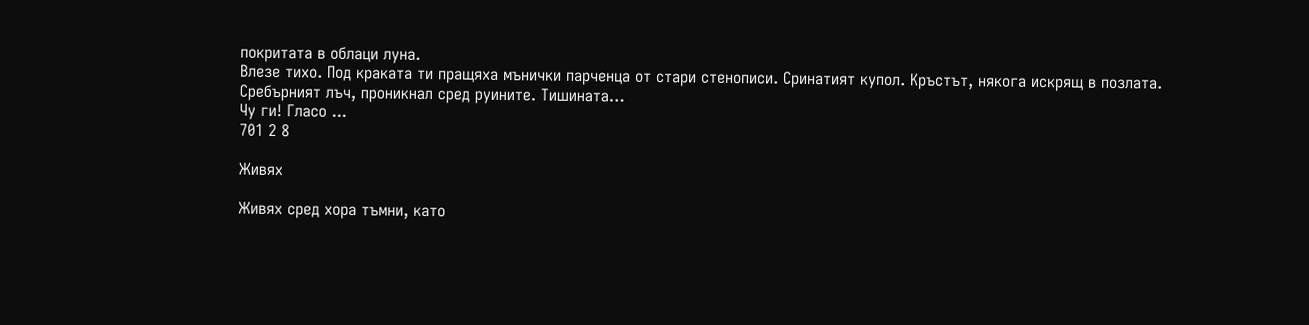покритата в облаци луна.
Влезе тихо. Под краката ти пращяха мънички парченца от стари стенописи. Сринатият купол. Кръстът, някога искрящ в позлата.
Сребърният лъч, проникнал сред руините. Тишината…
Чу ги! Гласо ...
701 2 8

Живях

Живях сред хора тъмни, като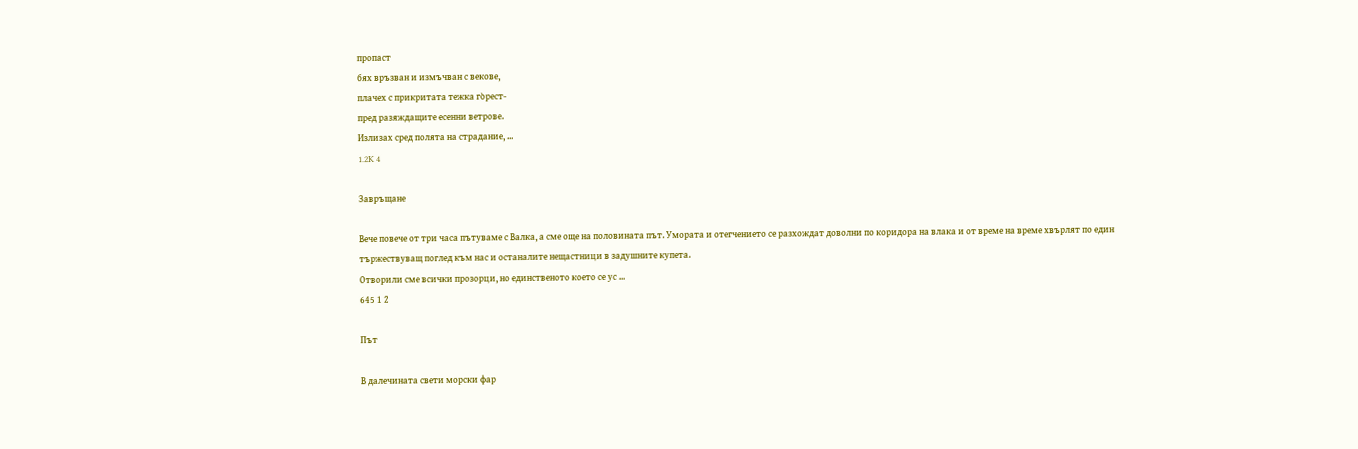пропаст
бях връзван и измъчван с векове,
плачех с прикритата тежка го̀рест-
пред разяждащите есенни ветрове.
Излизах сред полята на страдание, ...
1.2K 4

Завръщане

Вече повече от три часа пътуваме с Валка, а сме още на половината път. Умората и отегчението се разхождат доволни по коридора на влака и от време на време хвърлят по един тържествуващ поглед към нас и останалите нещастници в задушните купета.
Отворили сме всички прозорци, но единственото което се ус ...
645 1 2

Път

В далечината свети морски фар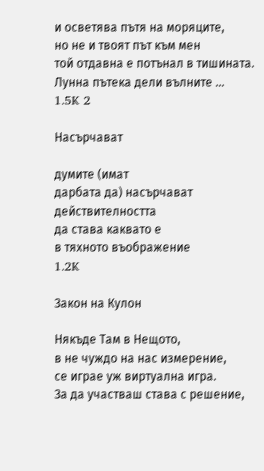и осветява пътя на моряците,
но не и твоят път към мен
той отдавна е потънал в тишината.
Лунна пътека дели вълните ...
1.5K 2

Насърчават

думите (имат
дарбата да) насърчават
действителността
да става каквато е
в тяхното въображение
1.2K

Закон на Кулон

Някъде Там в Нещото,
в не чуждо на нас измерение,
се играе уж виртуална игра.
За да участваш става с решение,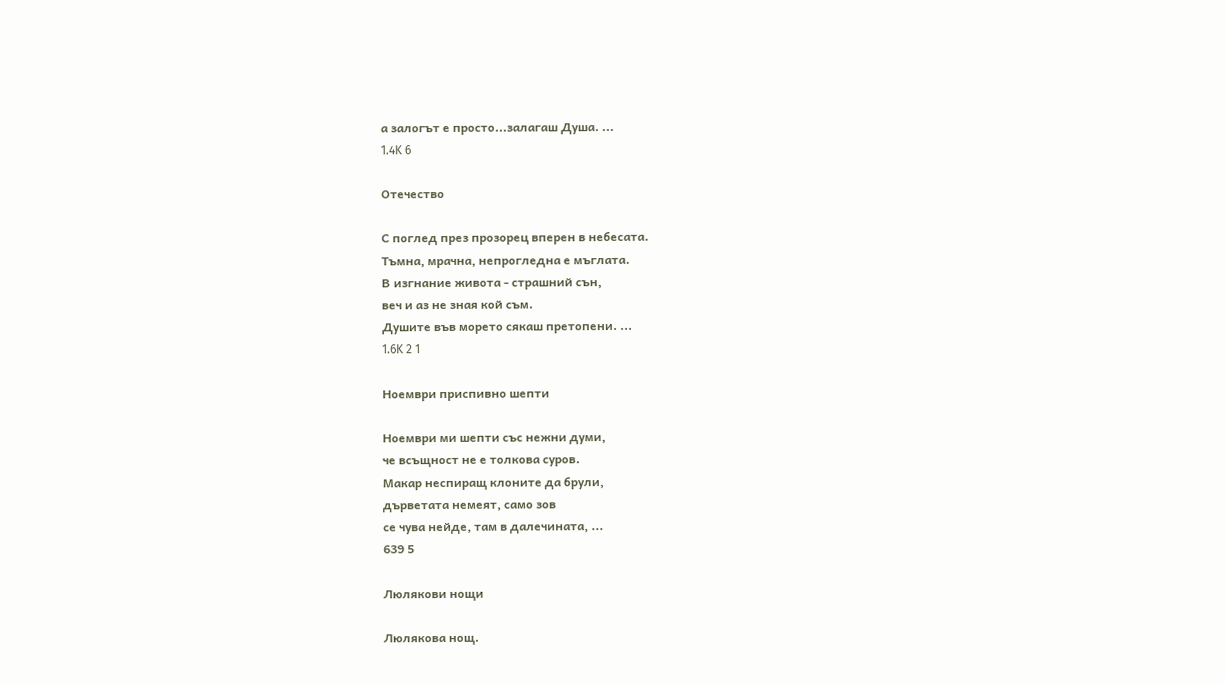а залогът е просто...залагаш Душа. ...
1.4K 6

Отечество

С поглед през прозорец вперен в небесата.
Тъмна, мрачна, непрогледна е мъглата.
В изгнание живота - страшний сън,
веч и аз не зная кой съм.
Душите във морето сякаш претопени. ...
1.6K 2 1

Ноември приспивно шепти

Ноември ми шепти със нежни думи,
че всъщност не е толкова суров.
Макар неспиращ клоните да брули,
дърветата немеят, само зов
се чува нейде, там в далечината, ...
639 5

Люлякови нощи

Люлякова нощ.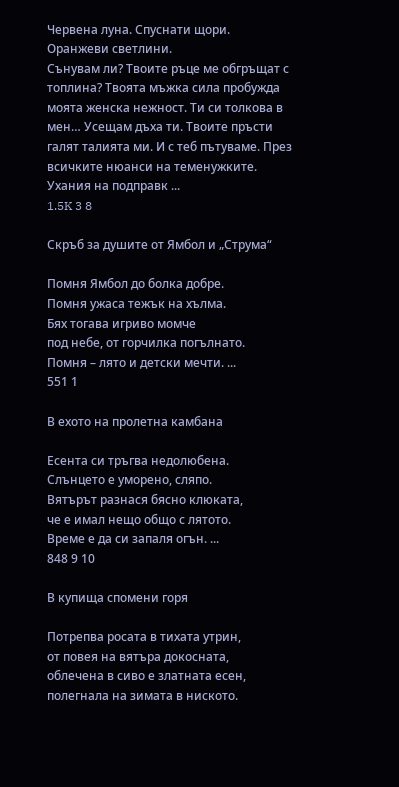Червена луна. Спуснати щори. Оранжеви светлини.
Сънувам ли? Твоите ръце ме обгръщат с топлина? Твоята мъжка сила пробужда моята женска нежност. Ти си толкова в мен… Усещам дъха ти. Твоите пръсти галят талията ми. И с теб пътуваме. През всичките нюанси на теменужките. Ухания на подправк ...
1.5K 3 8

Скръб за душите от Ямбол и „Струма“

Помня Ямбол до болка добре.
Помня ужаса тежък на хълма.
Бях тогава игриво момче
под небе, от горчилка погълнато.
Помня – лято и детски мечти. ...
551 1

В ехото на пролетна камбана

Есента си тръгва недолюбена.
Слънцето е уморено, сляпо.
Вятърът разнася бясно клюката,
че е имал нещо общо с лятото.
Време е да си запаля огън. ...
848 9 10

В купища спомени горя

Потрепва росата в тихата утрин,
от повея на вятъра докосната,
облечена в сиво е златната есен,
полегнала на зимата в ниското.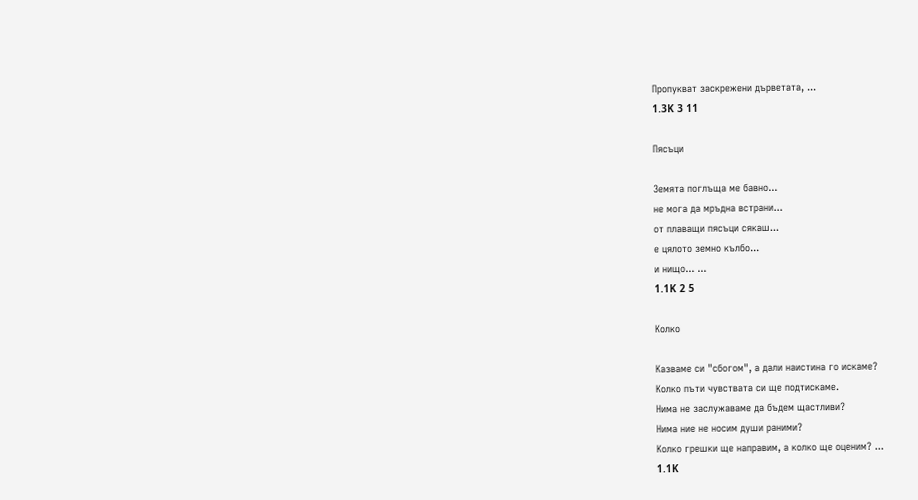Пропукват заскрежени дърветата, ...
1.3K 3 11

Пясъци

Земята поглъща ме бавно...
не мога да мръдна встрани...
от плаващи пясъци сякаш...
е цялото земно кълбо...
и нищо... ...
1.1K 2 5

Колко

Казваме си "сбогом", а дали наистина го искаме?
Колко пъти чувствата си ще подтискаме.
Нима не заслужаваме да бъдем щастливи?
Нима ние не носим души раними?
Колко грешки ще направим, а колко ще оценим? ...
1.1K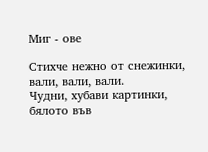Миг - ове

Стихче нежно от снежинки,
вали, вали, вали.
Чудни, хубави картинки,
бялото във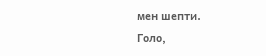мен шепти.
Голо,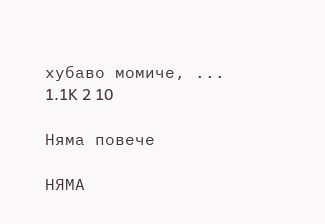хубаво момиче, ...
1.1K 2 10

Няма повече

НЯМА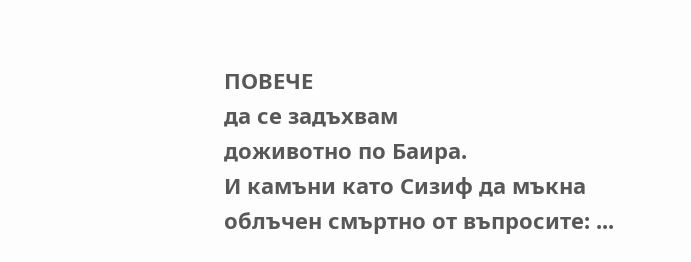ПОВЕЧЕ
да се задъхвам
доживотно по Баира.
И камъни като Сизиф да мъкна
облъчен смъртно от въпросите: ...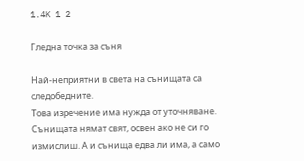1.4K 1 2

Гледна точка за съня

Най-неприятни в света на сънищата са следобедните.
Това изречение има нужда от уточняване. Сънищата нямат свят, освен ако не си го измислиш. А и сънища едва ли има, а само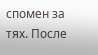спомен за тях. После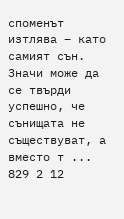споменът изтлява – като самият сън. Значи може да се твърди успешно, че сънищата не съществуват, а вместо т ...
829 2 12